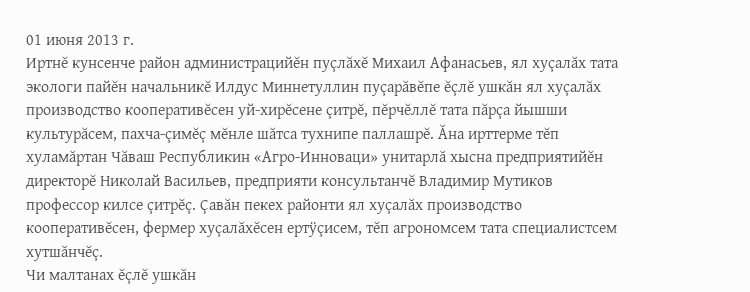01 июня 2013 г.
Иртнĕ кунсенче район администрацийĕн пуçлăхĕ Михаил Афанасьев, ял хуçалăх тата экологи пайĕн начальникĕ Илдус Миннетуллин пуçарăвĕпе ĕçлĕ ушкăн ял хуçалăх производство кооперативĕсен уй-хирĕсене çитрĕ, пĕрчĕллĕ тата пăрçа йышши культурăсем, пахча-çимĕç мĕнле шăтса тухнипе паллашрĕ. Ăна ирттерме тĕп хуламăртан Чăваш Республикин «Агро-Инноваци» унитарлă хысна предприятийĕн директорĕ Николай Васильев, предприяти консультанчĕ Владимир Мутиков профессор килсе çитрĕç. Çавăн пекех районти ял хуçалăх производство кооперативĕсен, фермер хуçалăхĕсен ертÿçисем, тĕп агрономсем тата специалистсем хутшăнчĕç.
Чи малтанах ĕçлĕ ушкăн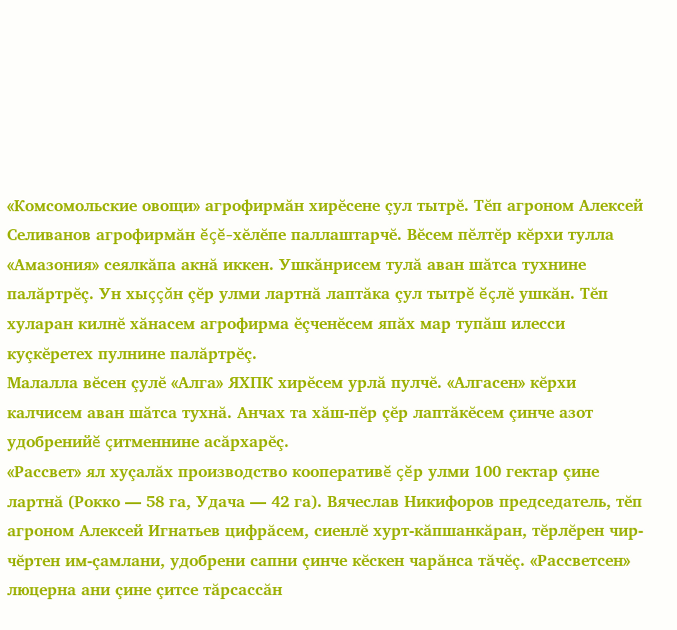«Комсомольские овощи» агрофирмăн хирĕсене çул тытрĕ. Тĕп агроном Алексей Селиванов агрофирмăн ĕçĕ-хĕлĕпе паллаштарчĕ. Вĕсем пĕлтĕр кĕрхи тулла «Амазония» сеялкăпа акнă иккен. Ушкăнрисем тулă аван шăтса тухнине палăртрĕç. Ун хыççăн çĕр улми лартнă лаптăка çул тытрĕ ĕçлĕ ушкăн. Тĕп хуларан килнĕ хăнасем агрофирма ĕçченĕсем япăх мар тупăш илесси куçкĕретех пулнине палăртрĕç.
Малалла вĕсен çулĕ «Алга» ЯХПК хирĕсем урлă пулчĕ. «Алгасен» кĕрхи калчисем аван шăтса тухнă. Анчах та хăш-пĕр çĕр лаптăкĕсем çинче азот удобренийĕ çитменнине асăрхарĕç.
«Рассвет» ял хуçалăх производство кооперативĕ çĕр улми 100 гектар çине лартнă (Рокко — 58 га, Удача — 42 га). Вячеслав Никифоров председатель, тĕп агроном Алексей Игнатьев цифрăсем, сиенлĕ хурт-кăпшанкăран, тĕрлĕрен чир-чĕртен им-çамлани, удобрени сапни çинче кĕскен чарăнса тăчĕç. «Рассветсен» люцерна ани çине çитсе тăрсассăн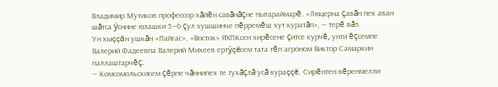Владимир Мутиков профессор хăйĕн савăнăçне пытараймарĕ. «Люцерна çавăн пек аван шăтса ÿснине юлашки 5—6 çул хушшинче пĕрремĕш хут куратăп», — терĕ вăл.
Ун хыççăн ушкăн «Пайгас», «Восток» ЯХПКсен хирĕсене çитсе курчĕ, унти ĕçсемпе Валерий Фадеевпа Валерий Михеев ертÿçĕсем тата тĕп агроном Виктор Самаркин паллаштарчĕç.
— Комсомольскисем çĕрпе чăннипех те тухăçлă усă кураççĕ. Сирĕнтен вĕренмелли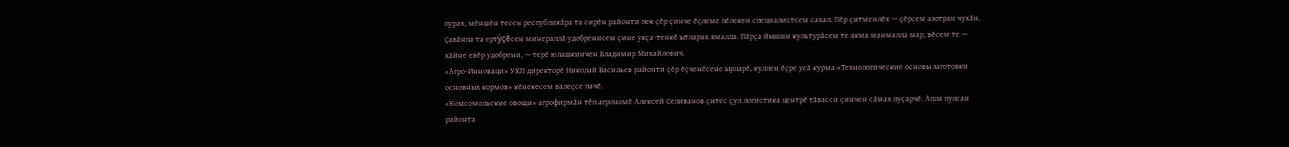пурах, мĕншĕн тесен республикăра та сирĕн районти пек çĕр çинче ĕçлеме пĕлекен специалистсем сахал. Пĕр çитменлĕх — çĕрсем азотран чухăн. Çавăнпа та ертÿçĕсен минераллă удобренисем çине укçа-тенкĕ ытларах ямалла. Пăрçа йышши культурăсем те акма манмалла мар, вĕсем те — хăйне евĕр удобрени, — терĕ юлашкинчен Владимир Михайлович.
«Агро-Инноваци» УХП директорĕ Николай Васильев районти çĕр ĕçченĕсене ырларĕ, куллен ĕçре усă курма «Технологические основы заготовки основных кормов» кĕнекесем валеçсе пачĕ.
«Комсомольские овощи» агрофирмăн тĕп агрономĕ Алексей Селиванов çитес çул логистика центрĕ тăвасси çинчен сăмах пуçарчĕ. Апла пулсан районта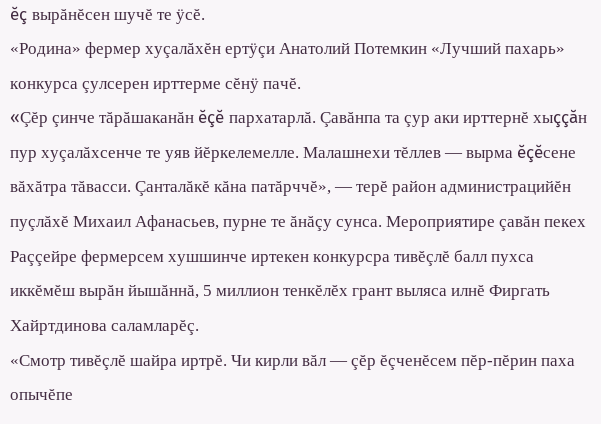ĕç вырăнĕсен шучĕ те ÿсĕ.
«Родина» фермер хуçалăхĕн ертÿçи Анатолий Потемкин «Лучший пахарь» конкурса çулсерен ирттерме сĕнÿ пачĕ.
«Çĕр çинче тăрăшаканăн ĕçĕ пархатарлă. Çавăнпа та çур аки ирттернĕ хыççăн пур хуçалăхсенче те уяв йĕркелемелле. Малашнехи тĕллев — вырма ĕçĕсене вăхăтра тăвасси. Çанталăкĕ кăна патăрччĕ», — терĕ район администрацийĕн пуçлăхĕ Михаил Афанасьев, пурне те ăнăçу сунса. Мероприятире çавăн пекех Раççейре фермерсем хушшинче иртекен конкурсра тивĕçлĕ балл пухса иккĕмĕш вырăн йышăннă, 5 миллион тенкĕлĕх грант выляса илнĕ Фиргать Хайртдинова саламларĕç.
«Смотр тивĕçлĕ шайра иртрĕ. Чи кирли вăл — çĕр ĕçченĕсем пĕр-пĕрин паха опычĕпе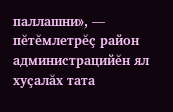паллашни», — пĕтĕмлетрĕç район администрацийĕн ял хуçалăх тата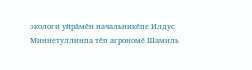экологи уйрăмĕн начальникĕпе Илдус Миннетуллинпа тĕп агрономĕ Шамиль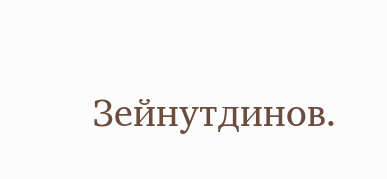Зейнутдинов.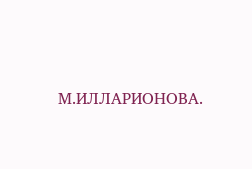М.ИЛЛАРИОНОВА.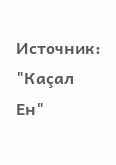Источник: "Каçал Ен"